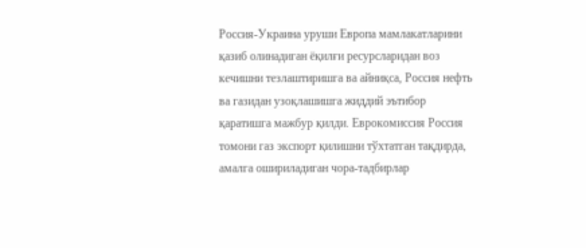Россия-Украина уруши Европа мамлакатларини қазиб олинадиган ёқилғи ресурсларидан воз кечишни тезлаштиришга ва айниқса, Россия нефть ва газидан узоқлашишга жиддий эътибор қаратишга мажбур қилди. Еврокомиссия Россия томони газ экспорт қилишни тўхтатган тақдирда, амалга ошириладиган чора-тадбирлар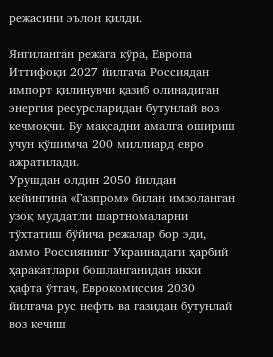режасини эълон қилди.

Янгиланган режага кўра, Европа Иттифоқи 2027 йилгача Россиядан импорт қилинувчи қазиб олинадиган энергия ресурсларидан бутунлай воз кечмоқчи. Бу мақсадни амалга ошириш учун қўшимча 200 миллиард евро ажратилади.
Урушдан олдин 2050 йилдан кейингина «Газпром» билан имзоланган узоқ муддатли шартномаларни тўхтатиш бўйича режалар бор эди, аммо Россиянинг Украинадаги ҳарбий ҳаракатлари бошланганидан икки ҳафта ўтгач, Еврокомиссия 2030 йилгача рус нефть ва газидан бутунлай воз кечиш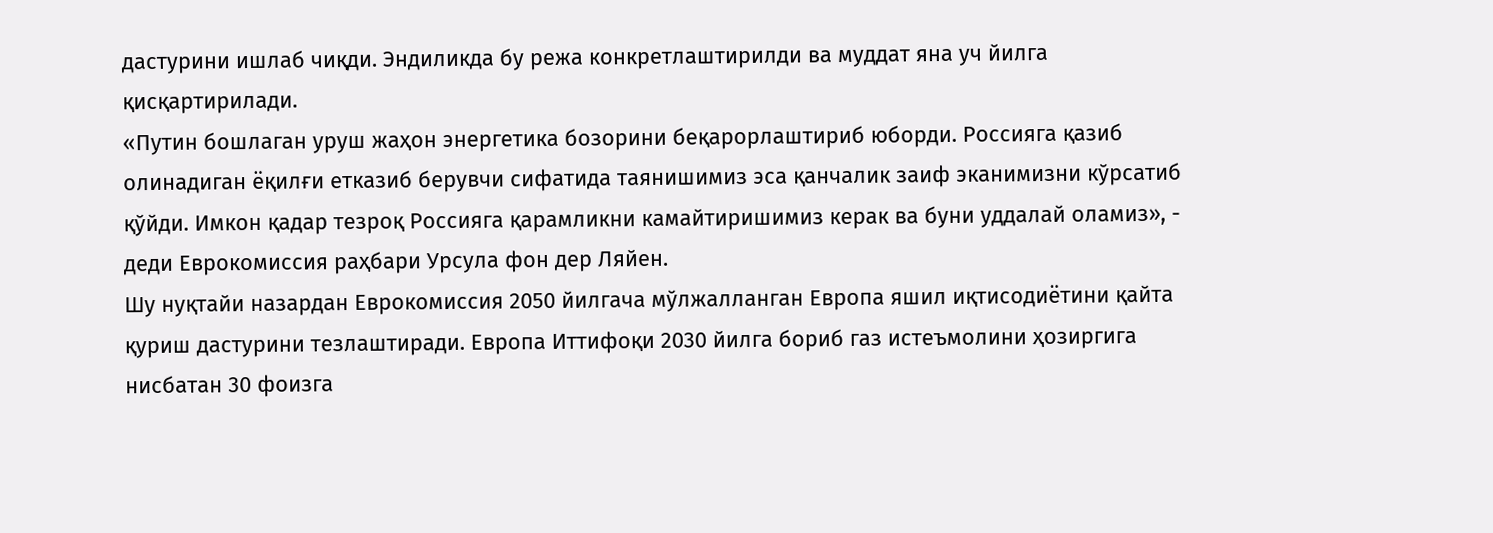дастурини ишлаб чиқди. Эндиликда бу режа конкретлаштирилди ва муддат яна уч йилга қисқартирилади.
«Путин бошлаган уруш жаҳон энергетика бозорини беқарорлаштириб юборди. Россияга қазиб олинадиган ёқилғи етказиб берувчи сифатида таянишимиз эса қанчалик заиф эканимизни кўрсатиб қўйди. Имкон қадар тезроқ Россияга қарамликни камайтиришимиз керак ва буни уддалай оламиз», - деди Еврокомиссия раҳбари Урсула фон дер Ляйен.
Шу нуқтайи назардан Еврокомиссия 2050 йилгача мўлжалланган Европа яшил иқтисодиётини қайта қуриш дастурини тезлаштиради. Европа Иттифоқи 2030 йилга бориб газ истеъмолини ҳозиргига нисбатан 30 фоизга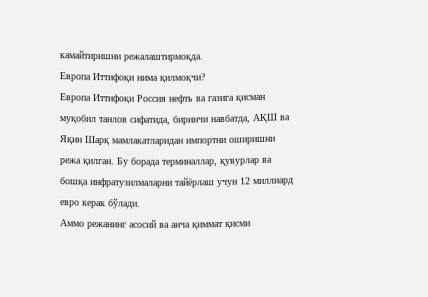камайтиришни режалаштирмоқда.
Европа Иттифоқи нима қилмоқчи?
Европа Иттифоқи Россия нефть ва газига қисман муқобил танлов сифатида, биринчи навбатда, АҚШ ва Яқин Шарқ мамлакатларидан импортни оширишни режа қилган. Бу борада терминаллар, қувурлар ва бошқа инфратузилмаларни тайёрлаш учун 12 миллиард евро керак бўлади.
Аммо режанинг асосий ва анча қиммат қисми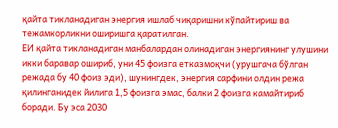қайта тикланадиган энергия ишлаб чиқаришни кўпайтириш ва тежамкорликни оширишга қаратилган.
ЕИ қайта тикланадиган манбалардан олинадиган энергиянинг улушини икки баравар ошириб, уни 45 фоизга етказмоқчи (урушгача бўлган режада бу 40 фоиз эди), шунингдек, энергия сарфини олдин режа қилинганидек йилига 1,5 фоизга эмас, балки 2 фоизга камайтириб боради. Бу эса 2030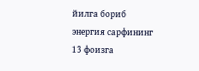йилга бориб энергия сарфининг 13 фоизга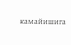камайишига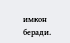имкон беради.